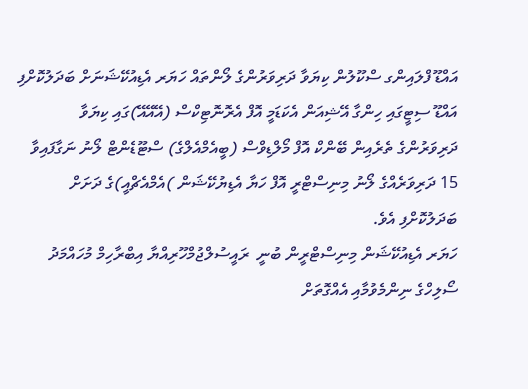އައްޑޫ ފްލައިންގ ސްކޫލުން ކިޔަވާ ދަރިވަރުންގެ ލޯންތައް ހަޔަރ އެޑިއުކޭޝަނަށް ބަދަލުކޮށްފި
އައްޑޫ ސިޓީގައި ހިންގާ އޭޝިއަން އެކަޑަމީ އޮފް އެރޮނޮޓިކްސް (އޭއޭއޭ)ގައި ކިޔަވާ ދަރިވަރުންގެ ތެރެއިން ބޭންކް އޮފް މޯލްޑިވްސް (ބީއެމްއެލްގެ) ސްޓޫޑެންޓް ލޯނު ނަގާފައިވާ 15 ދަރިވަރެއްގެ ލޯނު މިނިސްޓްރީ އޮފް ހަޔާ އެޑިޔުކޭޝަން )އެމްއެޗްއީ)ގެ ދަށަށް ބަދަލުކޮށްފި އެވެ.
ހަޔަރ އެޑިއުކޭޝަން މިނިސްޓްރީން ބުނީ  ރައީސުލްޖުމްހޫރިއްޔާ އިބްރާހިމް މުހައްމަދު ސޯލިހްގެ ނިންމެވުމާއި އެއްގޮތަށް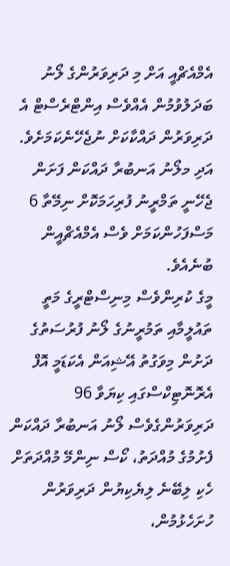އެމްއެޗްއީ އަށް މި ދަރިވަރުންގެ ލޯނު ބަދަލުވުމުން އެއްވެސް އިންޓްރެސްޓް އެ ދަރިވަރުން ދައްކާކަށް ނުޖެހޭނެކަމަށެވެ.
އަދި މލޯނު އަނބުރާ ދައްކަން ފަށަން ޖެހޭނީ ތަމްރީނު ފުރިހަމަކޮށް ނިމޭތާ 6 މަސްފަހުންކަމަށް ވެސް އެމްއެޗްއީން ބުނެއެވެ.
މީގެ ކުރިންވެސް މިނިސްޓްރީގެ މަތީ ތައުލީމާއި ތަމުރީނުގެ ލޯނު ފުރުސަތުގެ ދަށުން މިވަގުތު އޭޝިއަން އެކަޑަމީ އޮފް އެރޮނޮޓިކްސްގައި ކިޔަވާ 96 ދަރިވަރުންގެވެސް ލޯނު އަނބުރާ ދައްކަން ފެށުމުގެ މުއްދަތު، ކޯސް ނިންމޭ މުއްދަތަށް ހެކި ލިބޭނެ ލިޔެކިޔުން ދަރިވަރުން ހުށަހެޅުމުން،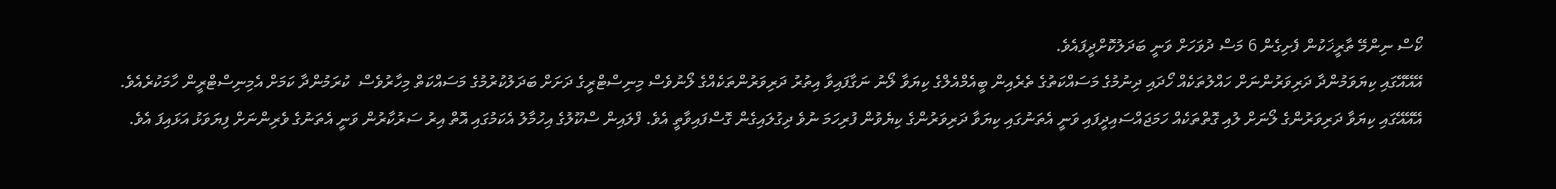ކޯސް ނިންމޭ ތާރީޚަކުން ފެށިގެން 6 މަސް ދުވަހަށް ވަނީ ބަދަލުކޮށްދީފައެވެ.
އޭއޭއޭގައި ކިޔަވަމުންދާ ދަރިވަރުންނަށް ހައްލުތަކެއް ހޯދައި ދިނުމުގެ މަސައްކަތުގެ ތެރެއިން ބީއެމްއެލްގެ ކިޔަވާ ލޯނު ނަގާފައިވާ އިތުރު ދަރިވަރުންތަކެއްގެ ލޯނުވެސް މިނިސްޓްރީގެ ދަށަށް ބަދަލުކުރުމުގެ މަސައްކަތް މިހާރުވެސް  ކުރަމުންދާ ކަމަށް އެމިނިސްޓްރީން ހާމަކުރެއެވެ.
އޭއޭއޭގައި ކިޔަވާ ދަރިވަރުންގެ ލޯނަށް ލުއި ގޮތްތަކެއް ހަމަޖައްސައިދީފައި ވަނީ އެތަނުގައި ކިޔަވާ ދަރިވަރުންގެ ކިޔެވުން ފުރިހަމަ ނުވެ ދިގުލައިގެން ގޮސްފައިވާތީ އެވެ. ފްލައިން ސްކޫލުގެ އިހުމާލު އެކަމުގައި އޮތް އިރު ސަރުކާރުން ވަނީ އެތަނުގެ ވެރިންނަށް ފިޔަވަޅު އަޅައިފަ އެވެ.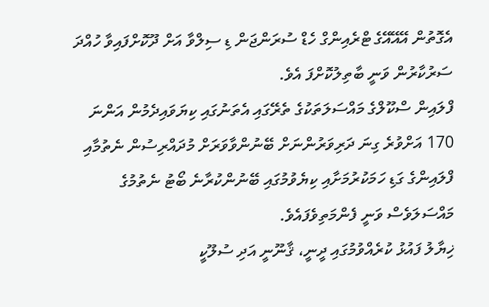އެގޮތުން އޭއޭއޭގެ ޓްރެއިންގް ހެޑް ސުރަންޖަން ޑި ސިލްވާ އަށް ދޫކޮށްފައިވާ ހުއްދަ ސަރުކާރުން ވަނީ ބާތިލުކޮށްފަ އެވެ.
ފްލައިން ސްކޫލްގެ މައްސަލަތަކުގެ ތެރޭގައި އެތަނުގައި ކިޔަވައިދެމުން އަންނަ 170 އަށްވުރެ ގިނަ ދަރިވަރުންނަށް ބޭނުންވާވަރަށް މުދައްރިސުން ނެތުމާއި ފްލައިންގެ ގަޑި ހަމަކުރުމަށާއި ކިޔެވުމުގައި ބޭނުންކުރާނެ ބޯޓު ނެތުމުގެ މައްސަލަވެސް ވަނީ ފެންމަތިވެފައެވެ.
ޚިޔާލު ފައުޅު ކުރެއްވުމުގައި ދީނީ، ޤާނޫނީ އަދި ސުލޫކީ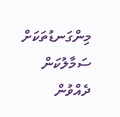މިންގަނޑުތަކަށް ސަމާލުކަން ދެއްވުން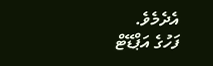އެދެމެވެ.
ފަހުގެ އަޕްޑޭޓް